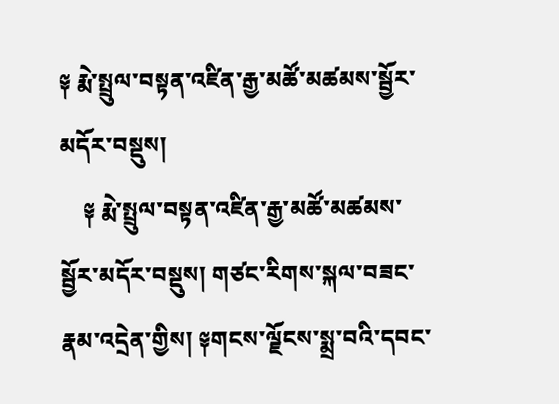༈ རྨེ་སྤྲུལ་བསྟན་འཛིན་རྒྱ་མཚོ་མཚམས་སྦྱོར་མདོར་བསྡུས།
    ༈ རྨེ་སྤྲུལ་བསྟན་འཛིན་རྒྱ་མཚོ་མཚམས་སྦྱོར་མདོར་བསྡུས། གཙང་རིགས་སྐལ་བཟང་རྣམ་འདྲེན་གྱིས། ༈གངས་ལྗོངས་སྨྲ་བའི་དབང་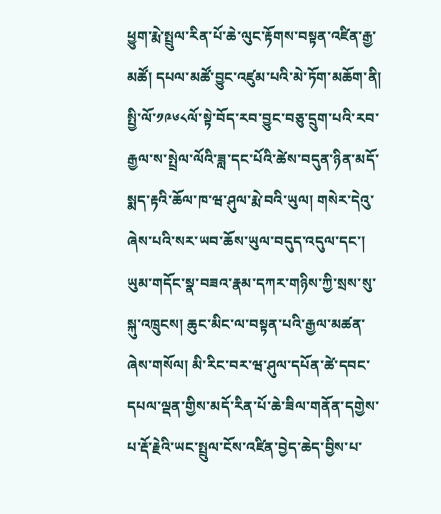ཕྱུག་རྨེ་སྤྲུལ་རིན་པོ་ཆེ་ལུང་རྟོགས་བསྟན་འཛིན་རྒྱ་མཚོ། དཔལ་མཚོ་བྱུང་འཛུམ་པའི་མེ་ཏོག་མཆོག་ནི། སྤྱི་ལོ་༡༩༦༨ལོ་སྟེ་བོད་རབ་བྱུང་བཅུ་དྲུག་པའི་རབ་རྒྱལ་ས་སྤྲེལ་ལོའི་ཟླ་དང་པོའི་ཚེས་བདུན་ཉིན་མདོ་སྨད་རྟའི་ཆོལ་ཁ་ཝ་ཤུལ་རྨེ་བའི་ཡུལ། གསེར་དེའུ་ཞེས་པའི་སར་ཡབ་ཆོས་ཡུལ་བདུད་འདུལ་དང་། ཡུམ་གདོང་སྣ་བཟའ་རྣམ་དཀར་གཉིས་ཀྱི་སྲས་སུ་སྐུ་འཁྲུངས། ཆུང་མིང་ལ་བསྟན་པའི་རྒྱལ་མཚན་ཞེས་གསོལ། མི་རིང་བར་ཝ་ཤུལ་དཔོན་ཚེ་དབང་དཔལ་ལྡན་གྱིས་མདོ་རིན་པོ་ཆེ་ཟིལ་གནོན་དགྱེས་པ་རྡོ་རྗེའི་ཡང་སྤྲུལ་ངོས་འཛིན་བྱེད་ཆེད་བྱིས་པ་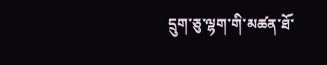དྲུག་ཅུ་ལྷག་གི་མཚན་ཐོ་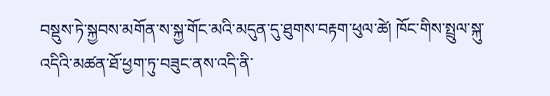བསྡུས་ཏེ་སྐྱབས་མགོན་ས་སྐྱ་གོང་མའི་མདུན་དུ་ཐུགས་བརྟག་ཕུལ་ཚེ། ཁོང་གིས་སྤྲུལ་སྐུ་འདིའི་མཚན་ཐོ་ཕྱག་ཏུ་བཟུང་ནས་འདི་ནི་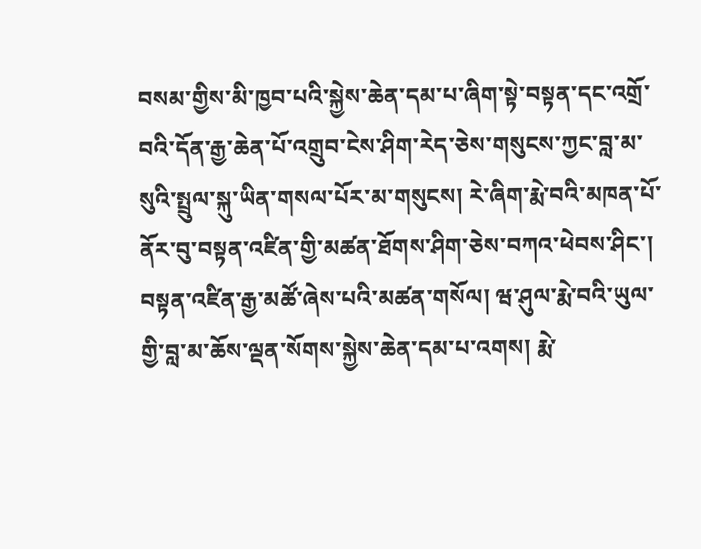བསམ་གྱིས་མི་ཁྱབ་པའི་སྐྱེས་ཆེན་དམ་པ་ཞིག་སྟེ་བསྟན་དང་འགྲོ་བའི་དོན་རྒྱ་ཆེན་པོ་འགྲུབ་ངེས་ཤིག་རེད་ཅེས་གསུངས་ཀྱང་བླ་མ་སུའི་སྤྲུལ་སྐུ་ཡིན་གསལ་པོར་མ་གསུངས། རེ་ཞིག་རྨེ་བའི་མཁན་པོ་ནོར་བུ་བསྟན་འཛིན་གྱི་མཚན་ཐོགས་ཤིག་ཅེས་བཀའ་ཕེབས་ཤིང་། བསྟན་འཛིན་རྒྱ་མཚོ་ཞེས་པའི་མཚན་གསོལ། ཝ་ཤུལ་རྨེ་བའི་ཡུལ་གྱི་བླ་མ་ཆོས་ལྡན་སོགས་སྐྱེས་ཆེན་དམ་པ་འགས། རྨེ་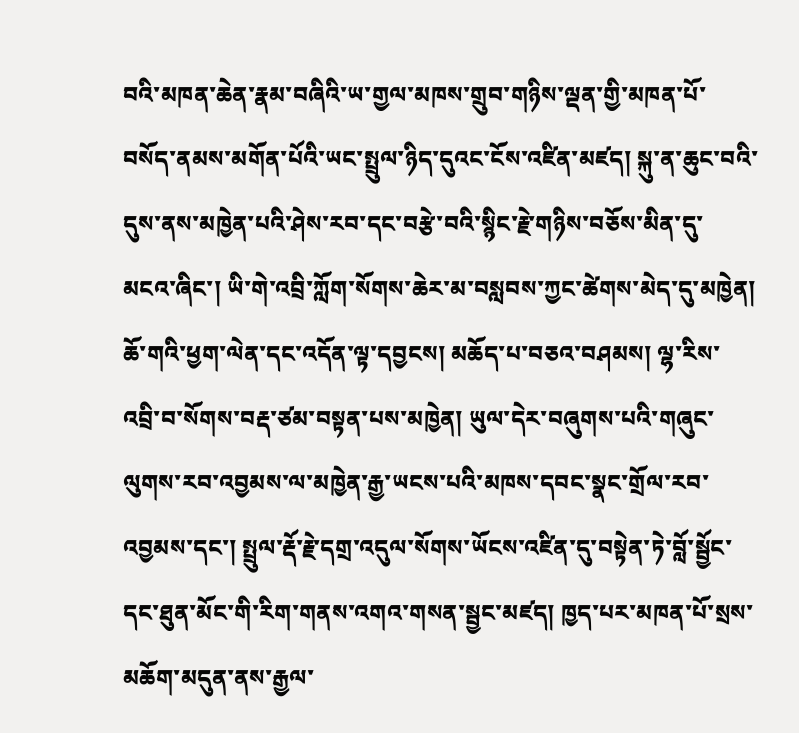བའི་མཁན་ཆེན་རྣམ་བཞིའི་ཡ་གྱལ་མཁས་གྲུབ་གཉིས་ལྡན་གྱི་མཁན་པོ་བསོད་ནམས་མགོན་པོའི་ཡང་སྤྲུལ་ཉིད་དུའང་ངོས་འཛིན་མཛད། སྐུ་ན་ཆུང་བའི་དུས་ནས་མཁྱེན་པའི་ཤེས་རབ་དང་བརྩེ་བའི་སྙིང་རྗེ་གཉིས་བཅོས་མིན་དུ་མངའ་ཞིང་། ཡི་གེ་འབྲི་ཀློག་སོགས་ཆེར་མ་བསླབས་ཀྱང་ཚེགས་མེད་དུ་མཁྱེན། ཆོ་གའི་ཕྱག་ལེན་དང་འདོན་ལྟ་དབྱངས། མཆོད་པ་བཅའ་བཤམས། ལྷ་རིས་འབྲི་བ་སོགས་བརྡ་ཙམ་བསྟན་པས་མཁྱེན། ཡུལ་དེར་བཞུགས་པའི་གཞུང་ལུགས་རབ་འབྱམས་ལ་མཁྱེན་རྒྱ་ཡངས་པའི་མཁས་དབང་སྣང་གྲོལ་རབ་འབྱམས་དང་། སྤྲུལ་རྡོ་རྗེ་དགྲ་འདུལ་སོགས་ཡོངས་འཛིན་དུ་བསྟེན་ཏེ་བློ་སྦྱོང་དང་ཐུན་མོང་གི་རིག་གནས་འགའ་གསན་སྦྱང་མཛད། ཁྱད་པར་མཁན་པོ་སྲས་མཆོག་མདུན་ནས་རྒྱལ་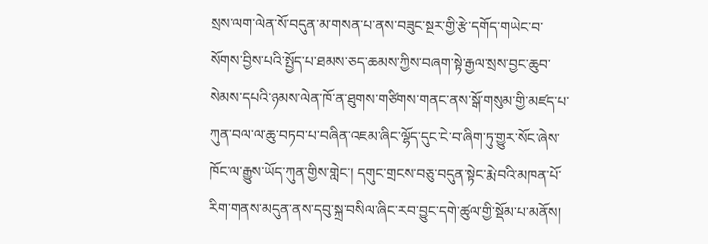སྲས་ལག་ལེན་སོ་བདུན་མ་གསན་པ་ནས་བཟུང་སྔར་གྱི་རྩེ་དགོད་གཡེང་བ་སོགས་བྱིས་པའི་སྤྱོད་པ་ཐམས་ཅད་ཆམས་ཀྱིས་བཞག་སྟེ་རྒྱལ་སྲས་བྱང་ཆུབ་སེམས་དཔའི་ཉམས་ལེན་ཁོ་ན་ཐུགས་གཙིགས་གནང་ནས་སྒོ་གསུམ་གྱི་མཛད་པ་ཀུན་བལ་ལ་ཆུ་བཏབ་པ་བཞིན་འཇམ་ཞིང་ལྷོད་དུང་ངེ་བ་ཞིག་ཏུ་གྱུར་སོང་ཞེས་ཁོང་ལ་རྒྱུས་ཡོད་ཀུན་གྱིས་གླེང་། དགུང་གྲངས་བཅུ་བདུན་སྟེང་རྨེ་བའི་མཁན་པོ་རིག་གནས་མདུན་ནས་དབུ་སྐྲ་བསིལ་ཞིང་རབ་བྱུང་དགེ་ཚུལ་གྱི་སྡོམ་པ་མནོས།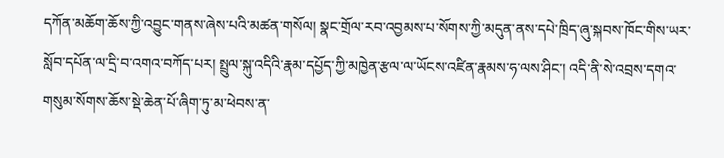དཀོན་མཆོག་ཆོས་ཀྱི་འབྱུང་གནས་ཞེས་པའི་མཚན་གསོལ། སྣང་གྲོལ་རབ་འབྱམས་པ་སོགས་ཀྱི་མདུན་ནས་དཔེ་ཁྲིད་ཞུ་སྐབས་ཁོང་གིས་ཡར་སློབ་དཔོན་ལ་དྲི་བ་འགའ་བཀོད་པར། སྤྲུལ་སྐུ་འདིའི་རྣམ་དཔྱོད་ཀྱི་མཁྱེན་རྩལ་ལ་ཡོངས་འཛིན་རྣམས་ཧ་ལས་ཤིང་། འདི་ནི་སེ་འབྲས་དགའ་གསུམ་སོགས་ཆོས་སྡེ་ཆེན་པོ་ཞིག་ཏུ་མ་ཕེབས་ན་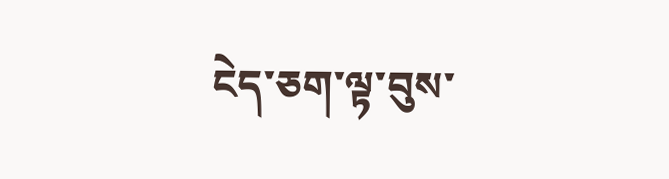ངེད་ཅག་ལྟ་བུས་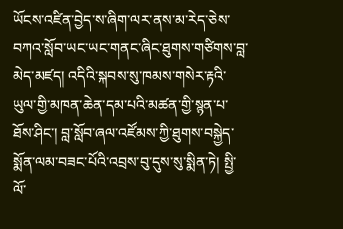ཡོངས་འཛིན་བྱེད་ས་ཞིག་ལར་ནས་མ་རེད་ཅེས་བཀའ་སློབ་ཡང་ཡང་གནང་ཞིང་ཐུགས་གཙིགས་བླ་མེད་མཛད། འདིའི་སྐབས་སུ་ཁམས་གསེར་རྟའི་ཡུལ་གྱི་མཁན་ཆེན་དམ་པའི་མཚན་གྱི་སྙན་པ་ཐོས་ཤིང་། བླ་སློབ་ཞལ་འཛོམས་ཀྱི་ཐུགས་བསྐྱེད་སྨོན་ལམ་བཟང་པོའི་འབྲས་བུ་དུས་སུ་སྨིན་ཏེ། སྤྱི་ལོ་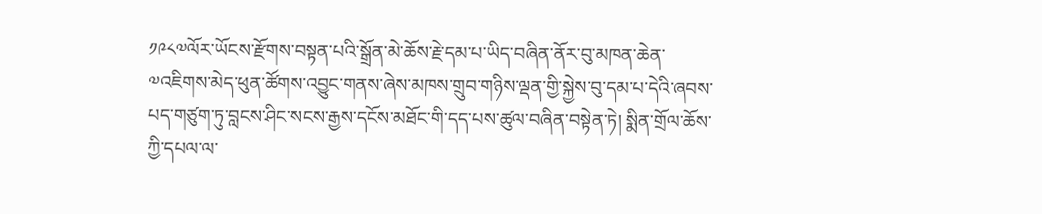༡༩༨༧ལོར་ཡོངས་རྫོགས་བསྟན་པའི་སྒྲོན་མེ་ཆོས་རྗེ་དམ་པ་ཡིད་བཞིན་ནོར་བུ་མཁན་ཆེན་༧འཇིགས་མེད་ཕུན་ཚོགས་འབྱུང་གནས་ཞེས་མཁས་གྲུབ་གཉིས་ལྡན་གྱི་སྐྱེས་བུ་དམ་པ་དེའི་ཞབས་པད་གཙུག་ཏུ་བླངས་ཤིང་སངས་རྒྱས་དངོས་མཐོང་གི་དད་པས་ཚུལ་བཞིན་བསྟེན་ཏེ། སྨིན་གྲོལ་ཆོས་ཀྱི་དཔལ་ལ་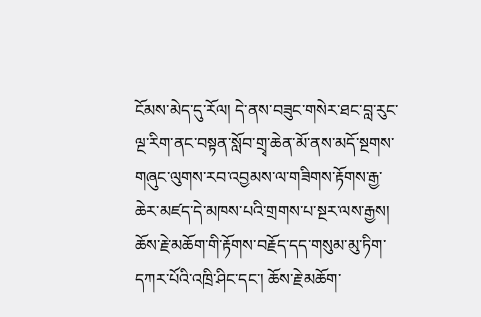ངོམས་མེད་དུ་རོལ། དེ་ནས་བཟུང་གསེར་ཐང་བླ་རུང་ལྔ་རིག་ནང་བསྟན་སློབ་གྲྭ་ཆེན་མོ་ནས་མདོ་སྔགས་གཞུང་ལུགས་རབ་འབྱམས་ལ་གཟིགས་རྟོགས་རྒྱ་ཆེར་མཛད་དེ་མཁས་པའི་གྲགས་པ་སྔར་ལས་རྒྱས། ཆོས་རྗེ་མཆོག་གི་རྟོགས་བརྗོད་དད་གསུམ་མུ་ཏིག་དཀར་པོའི་འཁྲི་ཤིང་དང་། ཆོས་རྗེ་མཆོག་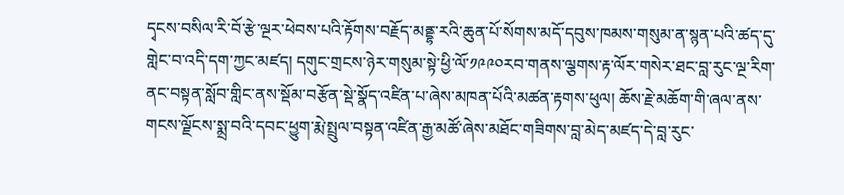དྭངས་བསིལ་རི་བོ་རྩེ་ལྔར་ཕེབས་པའི་རྟོགས་བརྗོད་མནྡྷ་རའི་ཆུན་པོ་སོགས་མདོ་དབུས་ཁམས་གསུམ་ན་སྙན་པའི་ཚད་དུ་གླེང་བ་འདི་དག་ཀྱང་མཛད། དགུང་གྲངས་ཉེར་གསུམ་སྟེ་ཕྱི་ལོ་༡༩༩༠རབ་གནས་ལྕགས་རྟ་ལོར་གསེར་ཐང་བླ་རུང་ལྔ་རིག་ནང་བསྟན་སློབ་གླིང་ནས་སྡོམ་བརྩོན་སྡེ་སྣོད་འཛིན་པ་ཞེས་མཁན་པོའི་མཚན་རྟགས་ཕུལ། ཆོས་རྗེ་མཆོག་གི་ཞལ་ནས་གངས་ལྗོངས་སྨྲ་བའི་དབང་ཕྱུག་རྨེ་སྤྲུལ་བསྟན་འཛིན་རྒྱ་མཚོ་ཞེས་མཐོང་གཟིགས་བླ་མེད་མཛད་དེ་བླ་རུང་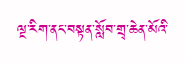ལྔ་རིག་ནང་བསྟན་སློབ་གྲྭ་ཆེན་མོའི་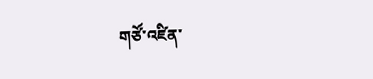གཙོ་འཛིན་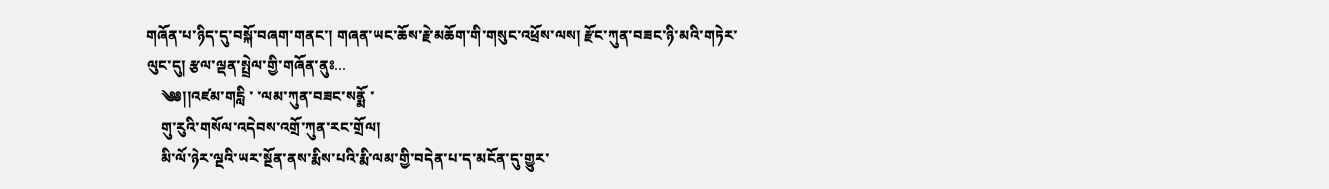གཞོན་པ་ཉིད་དུ་བསྐོ་བཞག་གནང་། གཞན་ཡང་ཆོས་རྗེ་མཆོག་གི་གསུང་འཕྲོས་ལས། རྫོང་ཀུན་བཟང་ཉི་མའི་གཏེར་ལུང་དུ། རྩལ་ལྡན་སྤྲེལ་གྱི་གཞོན་ནུཿ…
    ༄༅།།འཛམ་གངླི ་ ་ལམ་ཀུན་བཟང་སནྨོ ་
    གུ་རུའི་གསོལ་འདེབས་འགྲོ་ཀུན་རང་གྲོལ།
    མི་ལོ་ཉེར་ལྔའི་ཡར་སྔོན་ནས་རྨིས་པའི་རྨི་ལམ་གྱི་བདེན་པ་ད་མངོན་དུ་གྱུར་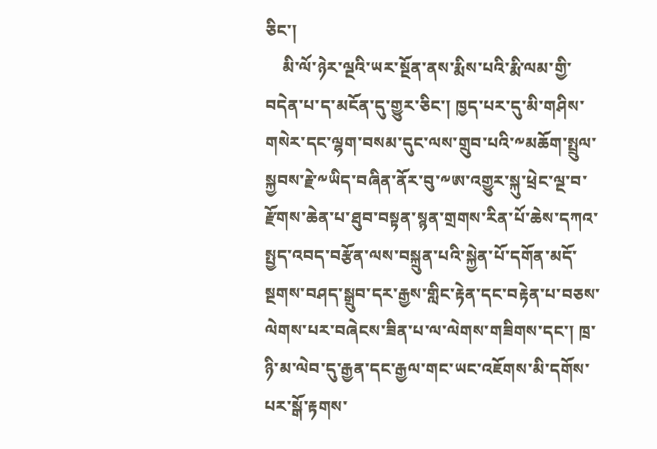ཅིང་།
    མི་ལོ་ཉེར་ལྔའི་ཡར་སྔོན་ནས་རྨིས་པའི་རྨི་ལམ་གྱི་བདེན་པ་ད་མངོན་དུ་གྱུར་ཅིང་། ཁྱད་པར་དུ་མི་གཤིས་གསེར་དང་ལྷག་བསམ་དུང་ལས་གྲུབ་པའི་༸མཆོག་སྤྲུལ་སྐྱབས་རྗེ་༸ཡིད་བཞིན་ནོར་བུ་༸ཨ་འགྱུར་སྐུ་ཕྲེང་ལྔ་བ་རྫོགས་ཆེན་པ་ཐུབ་བསྟན་སྙན་གྲགས་རིན་པོ་ཆེས་དཀའ་སྤྱད་འབད་བརྩོན་ལས་བསྐྲུན་པའི་སྐྱེན་པོ་དགོན་མདོ་སྔགས་བཤད་སྒྲུབ་དར་རྒྱས་གླིང་རྟེན་དང་བརྟེན་པ་བཅས་ལེགས་པར་བཞེངས་ཟིན་པ་ལ་ལེགས་གཟིགས་དང་། ཁྲ་ཉི་མ་ལེབ་དུ་རྒྱན་དང་རྒྱལ་གང་ཡང་འཇོགས་མི་དགོས་པར་སྒོ་རྟགས་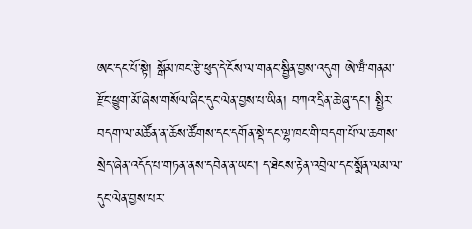ཨང་དང་པོ་སྟེ། སྒོམ་ཁང་རྩེ་ཕུད་དེ་ངོས་ལ་གནང་སྦྱིན་བྱས་འདུག ཨེ་ཝྃ་གནམ་རྫོང་ཕྱུག་མོ་ཞེས་གསོལ་ཞིང་དུང་ལེན་བྱས་པ་ཡིན། བཀའ་དྲིན་ཆེ་ཞུ་དང་། སྤྱིར་བདག་ལ་མཚོན་ན་ཆོས་ཚོགས་དང་དགོན་སྡེ་དང་ལྷ་ཁང་གི་བདག་པོ་ལ་ཆགས་སྲེད་ཞེན་འདོད་པ་གཏན་ནས་དབེན་ན་ཡང་། ད་ཐེངས་རྟེན་འབྲེལ་དང་སྨོན་ལམ་ལ་དུང་ལེན་བྱས་པར་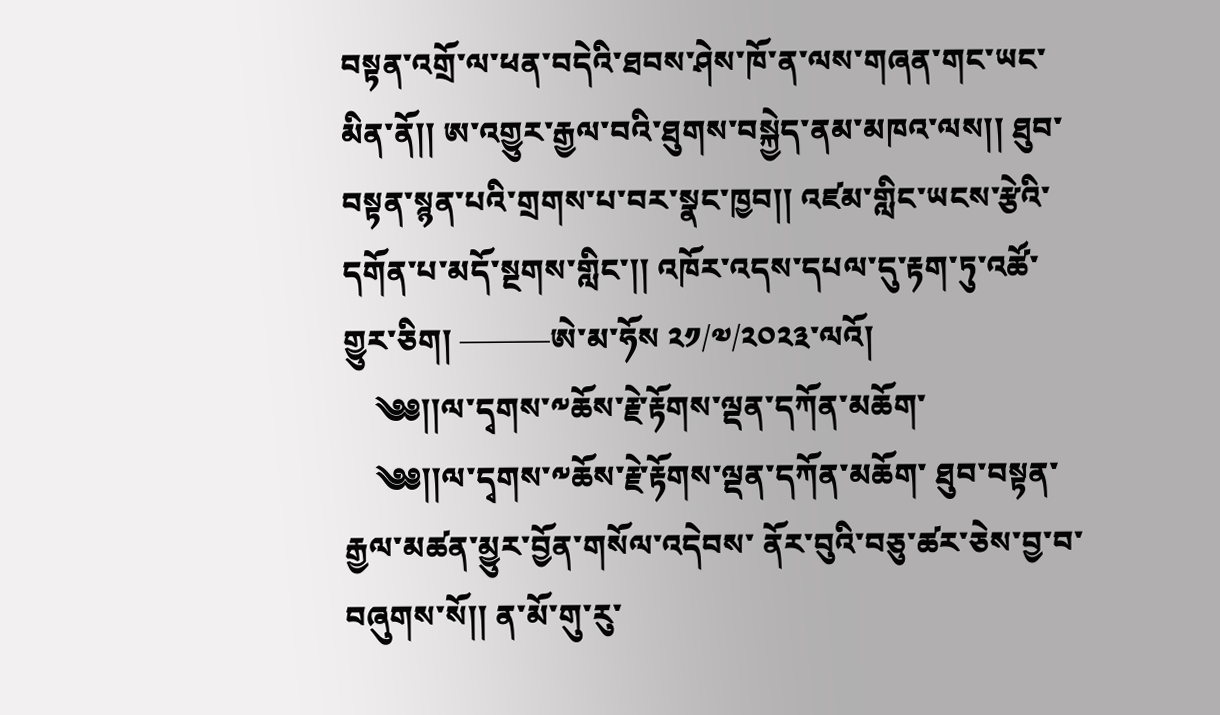བསྟན་འགྲོ་ལ་ཕན་བདེའི་ཐབས་ཤེས་ཁོ་ན་ལས་གཞན་གང་ཡང་མིན་ནོ།། ཨ་འགྱུར་རྒྱལ་བའི་ཐུགས་བསྐྱེད་ནམ་མཁའ་ལས།། ཐུབ་བསྟན་སྙན་པའི་གྲགས་པ་བར་སྣང་ཁྱབ།། འཛམ་གླིང་ཡངས་རྩེའི་དགོན་པ་མདོ་སྔགས་གླིང་།། འཁོར་འདས་དཔལ་དུ་རྟག་ཏུ་འཚོ་གྱུར་ཅིག། ———ཨེ་མ་ཧོས ༢༡/༧/༢༠༢༣་ལའོ།
    ༄༅།།ལ་དྭགས་༸ཆོས་རྗེ་རྟོགས་ལྡན་དཀོན་མཆོག་
    ༄༅།།ལ་དྭགས་༸ཆོས་རྗེ་རྟོགས་ལྡན་དཀོན་མཆོག་ ཐུབ་བསྟན་རྒྱལ་མཚན་མྱུར་བྱོན་གསོལ་འདེབས་ ནོར་བུའི་བཅུ་ཚར་ཅེས་བྱ་བ་བཞུགས་སོ།། ན་མོ་གུ་རུ་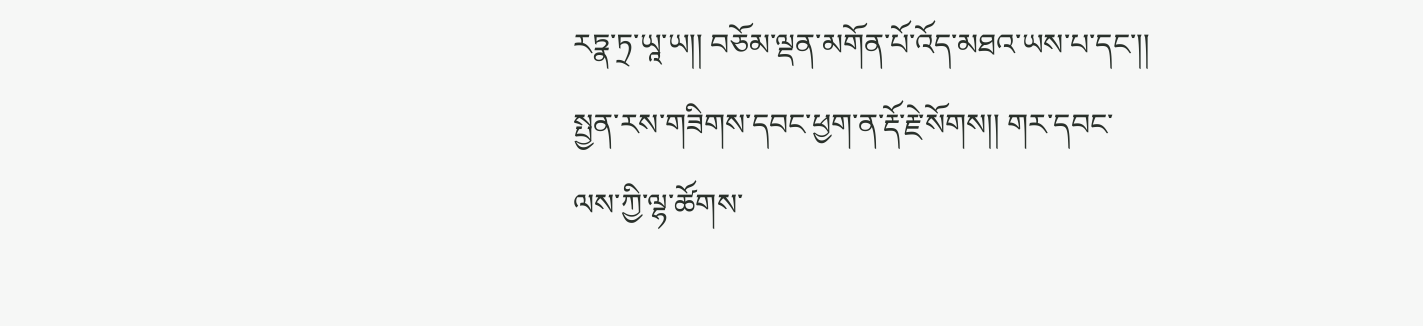རཏྣ་ཏྲ་ཡཱ་ཡ།། བཅོམ་ལྡན་མགོན་པོ་འོད་མཐའ་ཡས་པ་དང་།། སྤྱན་རས་གཟིགས་དབང་ཕྱག་ན་རྡོ་རྗེ་སོགས།། གར་དབང་ལས་ཀྱི་ལྷ་ཚོགས་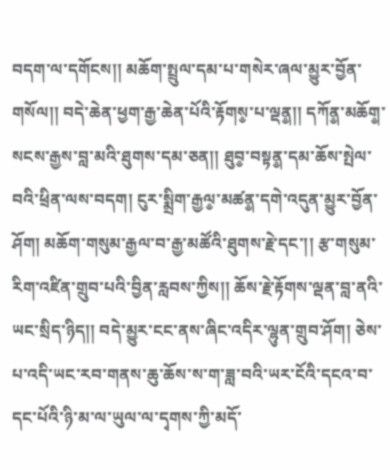བདག་ལ་དགོངས།། མཆོག་སྤྲུལ་དམ་པ་གསེར་ཞལ་མྱུར་བྱོན་གསོལ།། བདེ་ཆེན་ཕྱག་རྒྱ་ཆེན་པོའི་རྟོགས༵་པ་ལྡན༵།། དཀོན༵་མཆོག༵་སངས་རྒྱས་བླ་མའི་ཐུགས་དམ་ཅན།། ཐུབ༵་བསྟན༵་དམ་ཆོས་སྤེལ་བའི་ཕྲིན་ལས་བདག། ངུར་སྨྲིག་རྒྱལ༵་མཚན༵་དགེ་འདུན་མྱུར་བྱོན་ཤོག། མཆོག་གསུམ་རྒྱལ་བ་རྒྱ་མཚོའི་ཐུགས་རྗེ་དང་།། རྩ་གསུམ་རིག་འཛིན་གྲུབ་པའི་བྱིན་རླབས་ཀྱིས།། ཆོས་རྗེ་རྟོགས་ལྡན་བླ་ནའི་ཡང་སྲིད་ཉིད།། བདེ་མྱུར་ངང་ནས་ཞིང་འདིར་ལྷུན་གྲུབ་ཤོག། ཅེས་པ་འདི་ཡང་རབ་གནས་ཆུ་ཆོས་ས་ག་ཟླ་བའི་ཡར་ངོའི་དངའ་བ་དང་པོའི་ཉི་མ་ལ་ཡུལ་ལ་དྭགས་ཀྱི་མདོ་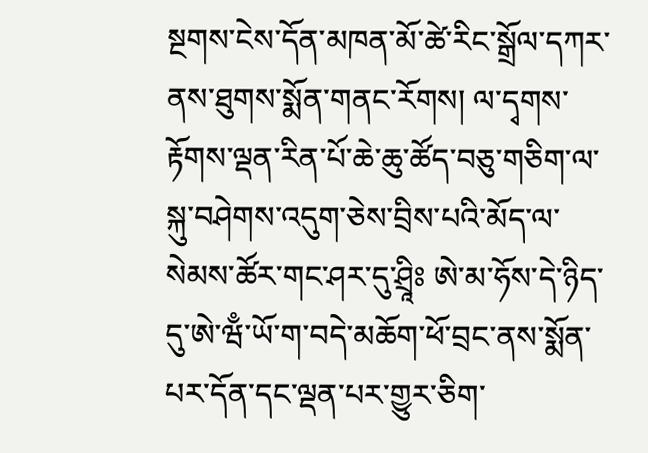སྔགས་ངེས་དོན་མཁན་མོ་ཚེ་རིང་སྒྲོལ་དཀར་ནས་ཐུགས་སྨོན་གནང་རོགས། ལ་དྭགས་རྟོགས་ལྡན་རིན་པོ་ཆེ་ཆུ་ཚོད་བཅུ་གཅིག་ལ་སྐུ་བཤེགས་འདུག་ཅེས་བྲིས་པའི་མོད་ལ་སེམས་ཚོར་གང་ཤར་དུ་ཤྲཱིཿ ཨེ་མ་ཧོས་དེ་ཉིད་དུ་ཨེ་ཝྃ་ཡོ་ག་བདེ་མཆོག་ཕོ་བྲང་ནས་སྨོན་པར་དོན་དང་ལྡན་པར་གྱུར་ཅིག་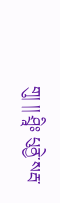གུ། །། ཤྲཱིཿ པུནྱེ་སརྦ་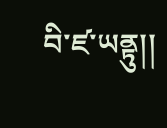བི་ཛ་ཡནྟུ།།